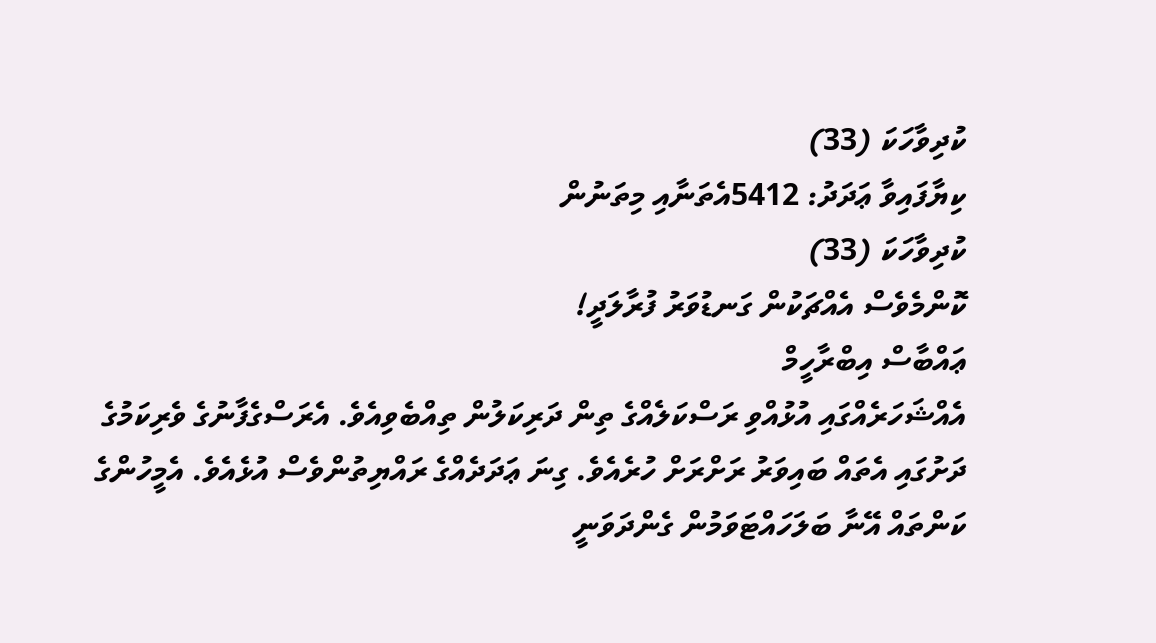ކުދިވާހަކަ (33)
ކިޔާފައިވާ ޢަދަދު: 5412އެތަނާއި މިތަނުން
ކުދިވާހަކަ (33)
ކޮންމެވެސް އެއްޗަކުން ގަނޑުވަރު ފުރާލަދީ!
ޢައްބާސް އިބްރާހީމް
އެއްޝަހަރެއްގައި އުޅުއްވި ރަސްކަލެއްގެ ތިން ދަރިކަލުން ތިއްބެވިއެވެ. އެރަސްގެފާނުގެ ވެރިކަމުގެ ދަށުގައި އެތައް ބައިވަރު ރަށްރަށް ހުރެއެވެ. ގިނަ ޢަދަދެއްގެ ރައްޔިތުންވެސް އުޅެއެވެ. އެމީހުންގެ ކަންތައް އޭނާ ބަލަހައްޓަވަމުން ގެންދަވަނީ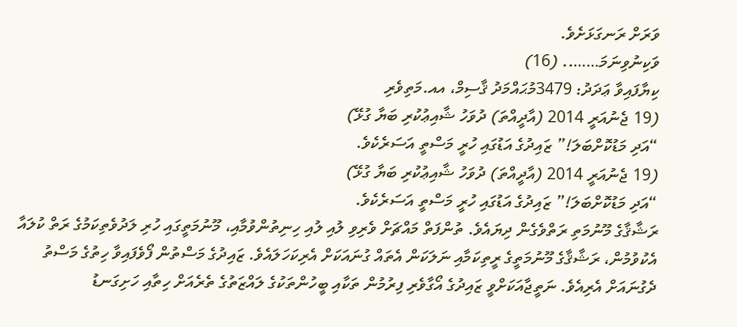ވަރަށް ރަނގަޅަށެވެ.
ވަކިނުވިނަމަ…….. (16)
ކިޔާފައިވާ ޢަދަދު: 3479މުޙައްމަދު ޤާސިމް، އއ.މަތިވެރި
(19 ޖެނުއަރީ 2014 (އާދީއްތަ) ދުވަހު ޝާއިޢުކުރި ބަޔާ ގުޅޭ)
“އަދި މަޑުކޮށްބަލަ!” ޒައިދުގެ އަޑުގައި ހުރީ މަސްތީ އަސަރެކެވެ.
(19 ޖެނުއަރީ 2014 (އާދީއްތަ) ދުވަހު ޝާއިޢުކުރި ބަޔާ ގުޅޭ)
“އަދި މަޑުކޮށްބަލަ!” ޒައިދުގެ އަޑުގައި ހުރީ މަސްތީ އަސަރެކެވެ.
ރަޝާޤާގެ މޫނުމަތި ރަތްވެގެން ދިޔައެވެ. ތުންފަތް މައްޗަށް ވެރިވި ލުއި ލުއި ހިނިތުންވުމާއި، މޫނުމަތީގައި ހުރި ލަދުވެތިކަމުގެ ރަތް ކުލައާ އެކުވުމުން، ރަޝާޤާގެ މޫނުމަތީގެ ރީތިކަމާއި ނަލަކަން އެތައް ގުނައަކަށް އެރިކަހަލައެވެ. ޒައިދުގެ މަސްތުން ފޯވެފައިވާ ހިތުގެ މަސްތު ދެގުނައަށް އެރިއެވެ. ނަތީޖާއަކަށްވީ ޒައިދުގެ އޯގާވެރި ފިރުމުން ތަކާއި ބީހުންތަކުގެ ލައްޒަތުގެ ތެރެއަށް ހިތާއި ހަށިގަނޑު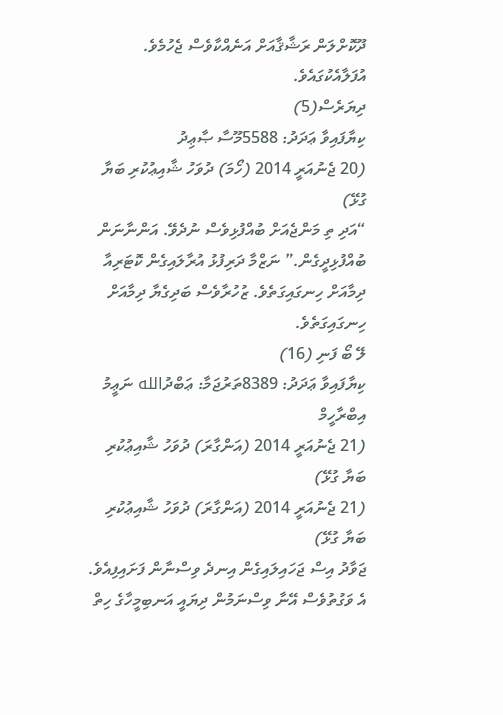ދޫކޮށްލަން ރަޝާޤާއަށް އަނެއްކާވެސް ޖެހުމެވެ. އުފަލާއެކުގައެވެ.
ދިޔަރެސް(5)
ކިޔާފައިވާ ޢަދަދު: 5588މޫސާ ޞާޢިދު
(20 ޖެނުއަރީ 2014 (ހޯމަ) ދުވަހު ޝާއިޢުކުރި ބަޔާ ގުޅޭ)
“އަދި ތި މަންޖެއަށް ބުއްފުޅިވެސް ނުދެވޭ. އަންނާނަން ބުއްފުޅިދީގެން.” ނަޒްމާ ދަރިފުޅު އުރާލައިގެން ކޮޓަރިއާ ދިމާއަށް ހިނގައިގަތެވެ. ޒުހުރާވެސް ބަދިގެޔާ ދިމާއަށް ހިނގައިގަތެވެ.
ލޭ ބޯ ފަނި (16)
ކިޔާފައިވާ ޢަދަދު: 8389ތަރުޖަމާ: ޢަބްދުالله ނަޢީމު އިބްރާހީމް
(21 ޖެނުއަރީ 2014 (އަންގާރަ) ދުވަހު ޝާއިޢުކުރި ބަޔާ ގުޅޭ)
(21 ޖެނުއަރީ 2014 (އަންގާރަ) ދުވަހު ޝާއިޢުކުރި ބަޔާ ގުޅޭ)
ޖަވާދު އިސް ޖަހައިލައިގެން އިނދެ ވިސްނާން ފަށައިފިއެވެ. އެ ވަގުތުވެސް އޭނާ ވިސްނަމުން ދިޔައީ އަނބިމީހާގެ ހިތް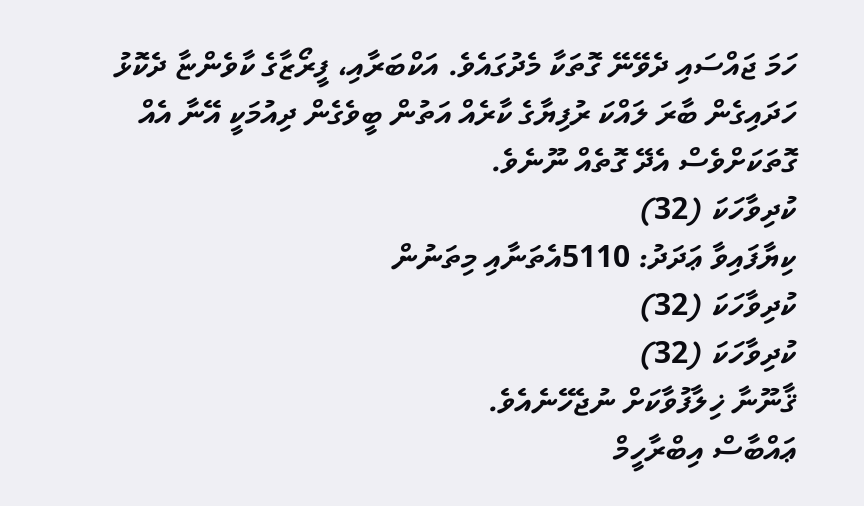ހަމަ ޖައްސައި ދެވޭނޭ ގޮތަކާ މެދުގައެވެ. އަކްބަރާއި، ފީރޯޒާގެ ކާވެންޏާ ދެކޮޅު ހަދައިގެން ބާރަ ލައްކަ ރުފިޔާގެ ކާރެއް އަތުން ބީވެގެން ދިއުމަކީ އޭނާ އެއް ގޮތަކަށްވެސް އެދޭ ގޮތެއް ނޫނެވެ.
ކުދިވާހަކަ (32)
ކިޔާފައިވާ ޢަދަދު: 5110އެތަނާއި މިތަނުން
ކުދިވާހަކަ (32)
ކުދިވާހަކަ (32)
ޤާނޫނާ ޚިލާފުވާކަށް ނުޖެހޭނެއެވެ.
ޢައްބާސް އިބްރާހީމް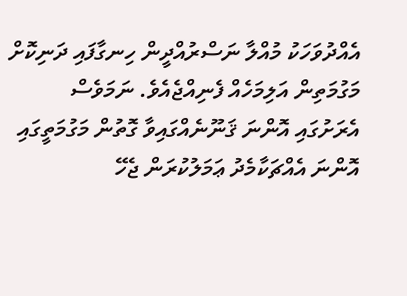އެއްދުވަހަކު މުއްލާ ނަސްރުއްދީން ހިނގާފައި ދަނިކޮށް މަގުމަތިން އަލިމަހެއް ފެނިއްޖެއެވެ. ނަމަވެސް އެރަށުގައި އޮންނަ ޤަނޫނެއްގައިވާ ގޮތުން މަގުމަތީގައި އޮންނަ އެއްޗަކާމެދު ޢަމަލުކުރަން ޖެހޭ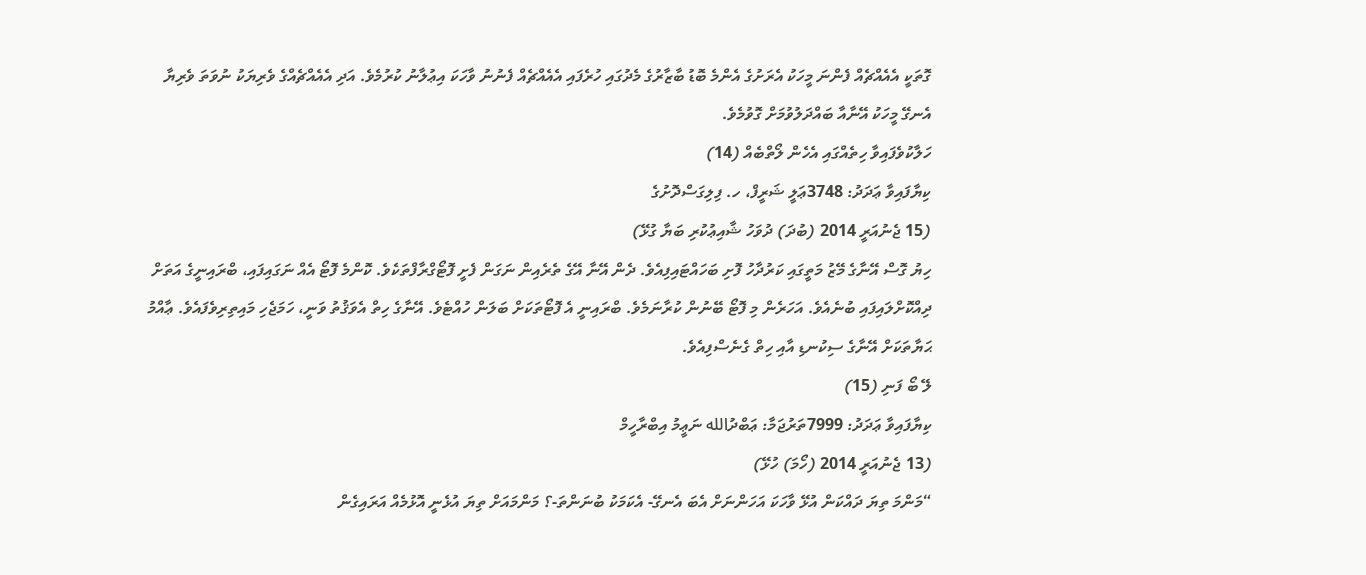ގޮތަކީ އެއެއްޗެއް ފެންނަ މީހަކު އެރަށުގެ އެންމެ ބޮޑު ބާޒާރުގެ މެދުގައި ހުރެފައި އެއެއްޗެއް ފެނުނު ވާހަކަ އިޢުލާނު ކުރުމެވެ. އަދި އެއެއްޗެއްގެ ވެރިޔަކު ނުވަތަ ވެރިޔާ އެނގޭ މީހަކު އޭނާއާ ބައްދަލުވުމަށް ގޮވުމެވެ.
ހަލާކުވެފައިވާ ހިތެއްގައި އެހެން ލޯތްބެއް (14)
ކިޔާފައިވާ ޢަދަދު: 3748ޢަލީ ޝަރީފް، ހ. ފިލިގަސްދޮށުގެ
(15 ޖެނުއަރީ 2014 (ބުދަ) ދުވަހު ޝާއިޢުކުރި ބަޔާ ގުޅޭ)
ހިޔު ގޮސް އޭނާގެ މޭޒު މަތީގައި ކަރުދާހު ފޮށި ބަހައްޓައިފިއެވެ. ދެން އޭނާ އޭގެ ތެރެއިން ނަގަން ފެށީ ފޮޓޯގްރާފްތަކެވެ. ކޮންމެ ފޮޓޯ އެއް ނަގައިފައި، ބްރައިނީގެ އަތަށް ދިއްކޮށްލައިފައި ބުނެއެވެ. އަހަރެން މި ފޮޓޯ ބޭނުން ކުރާނަމެވެ. ބްރައިނީ އެ ފޮޓޯތަކަށް ބަލަން ހުއްޓެވެ. އޭނާގެ ހިތް އެވަޤުތު ވަނީ، ހަމަޖެހި މައިތިރިވެފައެވެ. ޢާއްމު ޙަޔާތަކަށް އޭނާގެ ސިކުނޑި އާއި ހިތް ގެނެސްފިއެވެ.
ލޭ ބޯ ފަނި (15)
ކިޔާފައިވާ ޢަދަދު: 7999ތަރުޖަމާ: ޢަބްދުالله ނަޢީމު އިބްރާހީމް
(13 ޖެނުއަރީ 2014 (ހޯމަ) ހުޅޭ)
“މަންމަ ތިޔަ ދައްކަން އުޅޭ ވާހަކަ އަހަންނަށް އެބަ އެނގޭ- އެކަމަކު ބުނަންތަ-؟ މަންމައަށް ތިޔަ އުޅެނީ އޮޅުމެއް އަރައިގެން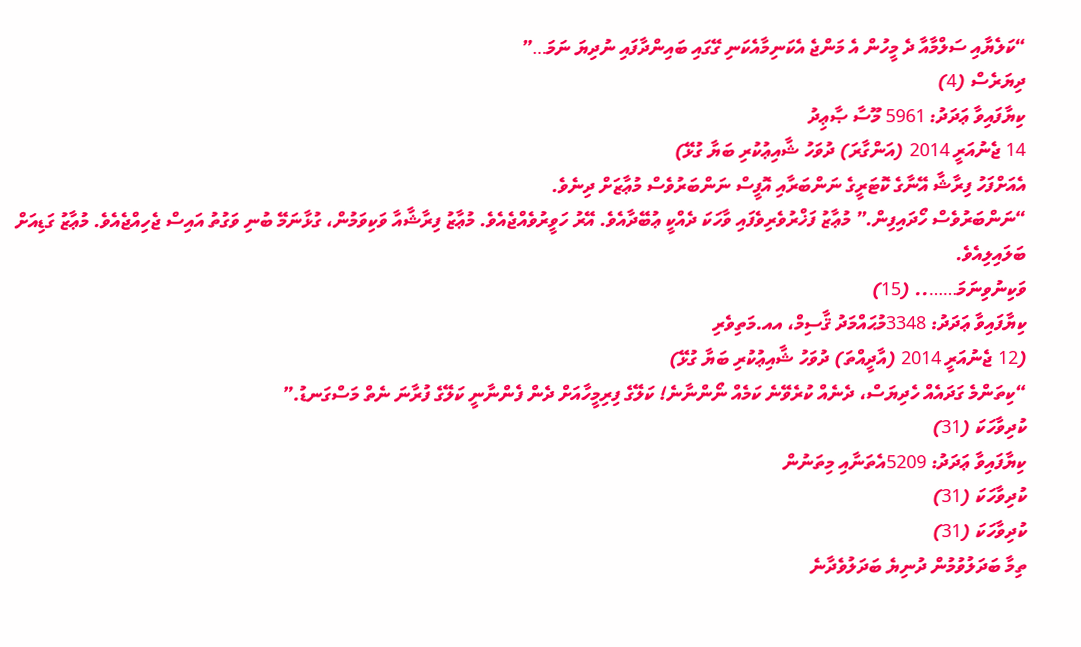“ކަލެޔާއި ސަލްމާއާ ދެ މީހުން އެ މަންޖެ އެކަނިމާއެކަނި ގޭގައި ބައިންދާފައި ނުދިޔަ ނަމަ…”
ދިޔަރެސް (4)
ކިޔާފައިވާ ޢަދަދު: 5961 މޫސާ ޞާޢިދު
14 ޖެނުއަރީ 2014 (އަންގާރަ) ދުވަހު ޝާއިޢުކުރި ބަޔާ ގުޅޭ)
އެއަށްފަހު ފިރާޝާ އޭނާގެ ކޮޓަރީގެ ނަންބަރާއި އޮފީސް ނަންބަރުވެސް މުޢާޒަށް ދިނެވެ.
“ނަންބަރުވެސް ހޯދައިފިން.” މުޢާޒު ފަޚްރުވެރިވެފައި ވާހަކަ ދެއްކީ ޢުބޭދާއެވެ. އޭރު ހަވީރުވެއްޖެއެވެ. މުޢާޒު ފިރާޝާއާ ވަކިވަމުން، ގުޅާނަމޭ ބުނި ވަގުތު އައިސް ޖެހިއްޖެއެވެ. މުޢާޒު ގަޑިއަށް ބަލައިލިއެވެ.
ވަކިނުވިނަމަ…….. (15)
ކިޔާފައިވާ ޢަދަދު: 3348މުޙައްމަދު ޤާސިމް، އއ.މަތިވެރި
(12 ޖެނުއަރީ 2014 (އާދީއްތަ) ދުވަހު ޝާއިޢުކުރި ބަޔާ ގުޅޭ)
“ކިތަންމެ ގަދައެއް ހެދިޔަސް، ދެނެއް ކުރެވޭނެ ކަމެއް ނޯންނާނެ! ކަލޭގެ ފިރިމީހާއަށް ދެން ފެންނާނީ ކަލޭގެ ފުރާނަ ނެތް މަސްގަނޑު.”
ކުދިވާހަކަ (31)
ކިޔާފައިވާ ޢަދަދު: 5209އެތަނާއި މިތަނުން
ކުދިވާހަކަ (31)
ކުދިވާހަކަ (31)
ތިމާ ބަދަލުވުމުން ދުނިޔެ ބަދަލުވެދާނެ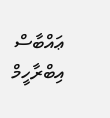ޢައްބާސް އިބްރާހީމް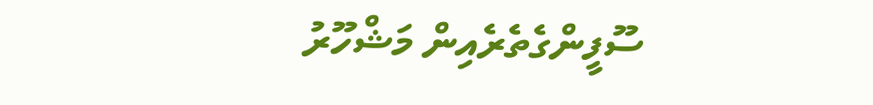ސޫފީންގެތެރެއިން މަޝްހޫރު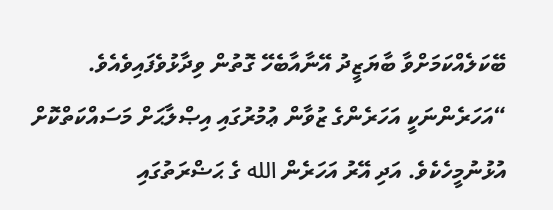ބޭކަލެއްކަމަށްވާ ބާޔަޒީދު އޭނާއާބެހޭ ގޮތުން ވިދާޅުވެފައިވެއެވެ. “އަހަރެންނަކީ އަހަރެންގެ ޒުވާން ޢުމުރުގައި އިޞްލާޙަށް މަސައްކަތްކޮށް އުޅުނުމީހެކެވެ. އަދި އޭރު އަހަރެން الله ގެ ޙަޟްރަތުގައި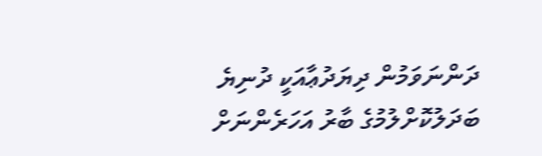ދަންނަވަމުން ދިޔަދުޢާއަކީ ދުނިޔެ ބަދަލުކޮށްލުމުގެ ބާރު އަހަރެންނަށް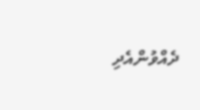ދެއްވުންއެދި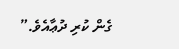ގެން ކުރި ދުޢާއެވެ.”